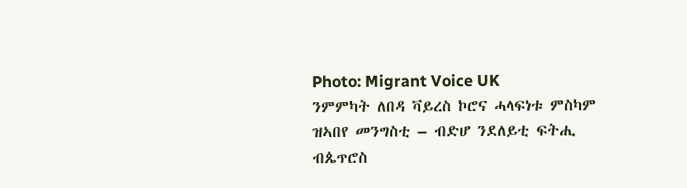Photo: Migrant Voice UK
ንምምካት ለበዳ ቫይረስ ኮሮና ሓላፍነቱ ምስካም ዝኣበየ መንግስቲ – ብድሆ ንደለይቲ ፍትሒ
ብጴጥሮስ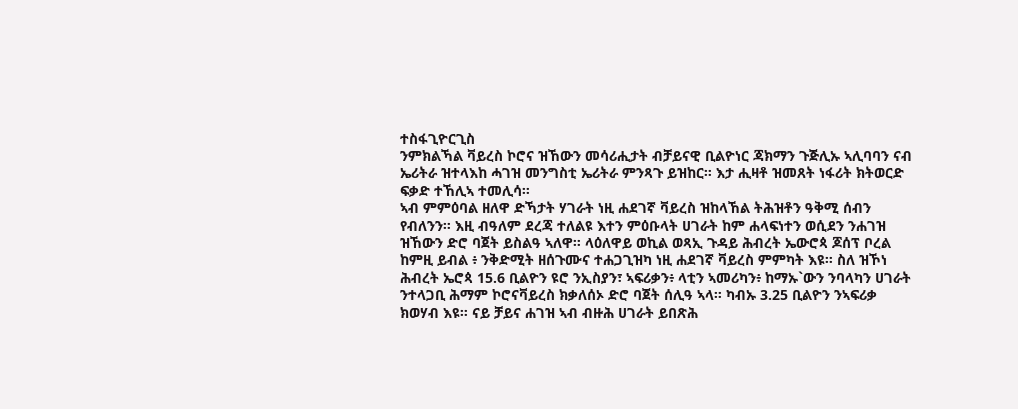ተስፋጊዮርጊስ
ንምክልኻል ቫይረስ ኮሮና ዝኸውን መሳሪሒታት ብቻይናዊ ቢልዮነር ጃክማን ጉጅሊኡ ኣሊባባን ናብ ኤሪትራ ዝተላእከ ሓገዝ መንግስቲ ኤሪትራ ምንጻጉ ይዝከር። እታ ሒዛቶ ዝመጸት ነፋሪት ክትወርድ ፍቃድ ተኸሊኣ ተመሊሳ።
ኣብ ምምዕባል ዘለዋ ድኻታት ሃገራት ነዚ ሐደገኛ ቫይረስ ዝከላኸል ትሕዝቶን ዓቅሚ ሰብን የብለንን። እዚ ብዓለም ደረጃ ተለልዩ እተን ምዕቡላት ሀገራት ከም ሐላፍነተን ወሲደን ንሐገዝ ዝኸውን ድሮ ባጀት ይስልዓ ኣለዋ። ላዕለዋይ ወኪል ወጻኢ ጉዳይ ሕብረት ኤውሮጳ ጆሰፕ ቦረል ከምዚ ይብል ፥ ንቅድሚት ዘሰጉሙና ተሐጋጊዝካ ነዚ ሐደገኛ ቫይረስ ምምካት እዩ። ስለ ዝኾነ ሕብረት ኤሮጳ 15.6 ቢልዮን ዩሮ ንኢስያን፣ ኣፍሪቃን፥ ላቲን ኣመሪካን፥ ከማኡ`ውን ንባላካን ሀገራት ንተላጋቢ ሕማም ኮሮናቫይረስ ክቃለሰኦ ድሮ ባጀት ሰሊዓ ኣላ። ካብኡ 3.25 ቢልዮን ንኣፍሪቃ ክወሃብ እዩ። ናይ ቻይና ሐገዝ ኣብ ብዙሕ ሀገራት ይበጽሕ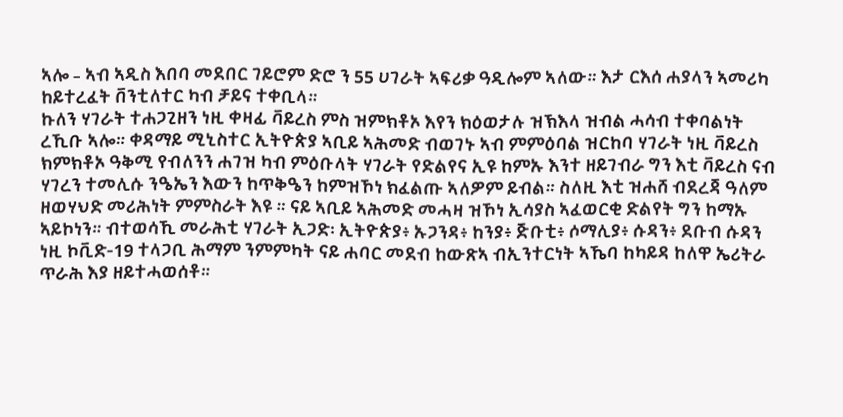ኣሎ – ኣብ ኣዲስ እበባ መደበር ገይሮም ድሮ ን 55 ሀገራት ኣፍሪቃ ዓዲሎም ኣለው። እታ ርእሰ ሐያላን ኣመሪካ ከይተረፈት ቨንቲለተር ካብ ቻይና ተቀቢላ።
ኩለን ሃገራት ተሐጋጊዘን ነዚ ቀዛፊ ቫይረስ ምስ ዝምክቶኦ እየን ክዕወታሉ ዝኽእላ ዝብል ሓሳብ ተቀባልነት ረኺቡ ኣሎ። ቀዳማይ ሚኒስተር ኢትዮጵያ ኣቢይ ኣሕመድ ብወገኑ ኣብ ምምዕባል ዝርከባ ሃገራት ነዚ ቫይረስ ክምክቶኦ ዓቅሚ የብለንን ሐገዝ ካብ ምዕቡላት ሃገራት የድልየና ኢዩ ከምኡ እንተ ዘይገብራ ግን እቲ ቫይረስ ናብ ሃገረን ተመሊሱ ንዔኤን እውን ከጥቅዔን ከምዝኾነ ክፈልጡ ኣለዎም ይብል። ስለዚ እቲ ዝሐሸ ብደረጃ ዓለም ዘወሃህድ መሪሕነት ምምስራት እዩ ። ናይ ኣቢይ ኣሕመድ መሓዛ ዝኾነ ኢሳያስ ኣፈወርቂ ድልየት ግን ከማኡ ኣይኮነን። ብተወሳኺ መራሕቲ ሃገራት ኢጋድ፡ ኢትዮጵያ፥ ኡጋንዳ፥ ከንያ፥ ጅቡቲ፥ ሶማሊያ፥ ሱዳን፥ ደቡብ ሱዳን ነዚ ኮቪድ-19 ተላጋቢ ሕማም ንምምካት ናይ ሐባር መደብ ከውጽኣ ብኢንተርነት ኣኼባ ከካይዳ ከለዋ ኤሪትራ ጥራሕ እያ ዘይተሓወሰቶ።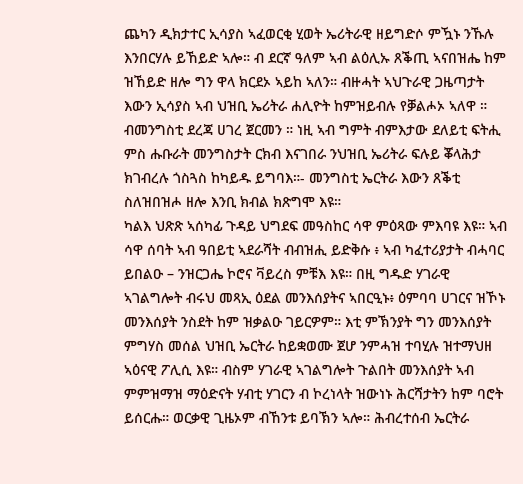ጨካን ዲክታተር ኢሳያስ ኣፈወርቂ ሂወት ኤሪትራዊ ዘይግድሶ ምዃኑ ንኹሉ እንበርሃሉ ይኸይድ ኣሎ። ብ ደርኛ ዓለም ኣብ ልዕሊኡ ጸቕጢ ኣናበዝሔ ከም ዝኸይድ ዘሎ ግን ዋላ ክርደኦ ኣይከ ኣለን። ብዙሓት ኣህጉራዊ ጋዜጣታት እውን ኢሳያስ ኣብ ህዝቢ ኤሪትራ ሐሊዮት ከምዝይብሉ የቓልሖኦ ኣለዋ ። ብመንግስቲ ደረጃ ሀገረ ጀርመን ። ነዚ ኣብ ግምት ብምእታው ደለይቲ ፍትሒ ምስ ሑቡራት መንግስታት ርክብ እናገበራ ንህዝቢ ኤሪትራ ፍሉይ ቖላሕታ ክገብረሉ ጎስጓስ ከካይዱ ይግባእ።- መንግስቲ ኤርትራ እውን ጸቕቲ ስለዝበዝሖ ዘሎ እንቢ ክብል ክጽግሞ እዩ።
ካልእ ህጽጽ ኣሰካፊ ጉዳይ ህግደፍ መዓስከር ሳዋ ምዕጻው ምእባዩ እዩ። ኣብ ሳዋ ሰባት ኣብ ዓበይቲ ኣደራሻት ብብዝሒ ይድቅሱ ፥ ኣብ ካፈተሪያታት ብሓባር ይበልዑ – ንዝርጋሔ ኮሮና ቫይረስ ምቹእ እዩ። በዚ ግዱድ ሃገራዊ ኣገልግሎት ብሩህ መጻኢ ዕደል መንእሰያትና ኣበርዒኑ፥ ዕምባባ ሀገርና ዝኾኑ መንእሰያት ንስደት ከም ዝቃልዑ ገይርዎም። እቲ ምኽንያት ግን መንእሰያት ምግሃስ መሰል ህዝቢ ኤርትራ ከይቋወሙ ጀሆ ንምሓዝ ተባሂሉ ዝተማህዘ ኣዕናዊ ፖሊሲ እዩ። ብስም ሃገራዊ ኣገልግሎት ጉልበት መንእሰያት ኣብ ምምዝማዝ ማዕድናት ሃብቲ ሃገርን ብ ኮረነላት ዝውነኑ ሕርሻታትን ከም ባሮት ይሰርሑ። ወርቃዊ ጊዜኦም ብኸንቱ ይባኽን ኣሎ። ሕብረተሰብ ኤርትራ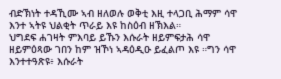ብድኽነት ተዳኺሙ ኣብ ዘለወሉ ወቅቲ እዚ ተላጋቢ ሕማም ሳዋ እንተ ኣትዩ ህልቂት ጥራይ እዩ ከስዕብ ዘኽእል።
ህግደፍ ሐገዛት ምእባይ ይኹን እሱራት ዘይምፍታሕ ሳዋ ዘይምዕጻው ገበን ከም ዝኾነ ኣዳዕዲዑ ይፈልጦ እዩ ።ግን ሳዋ እንተተዓጽዩ፥ እሱራት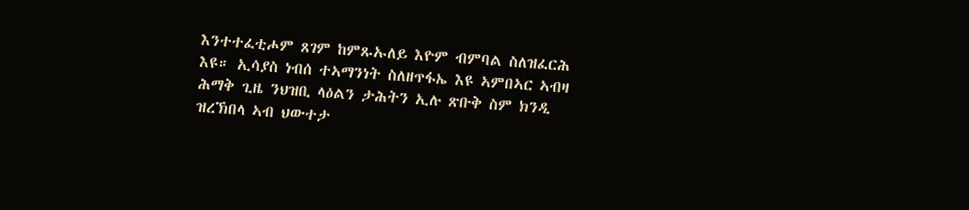እንተተፈቲሖም ጸገም ከምጹኡለይ እዮም ብምባል ስለዝፈርሕ እዩ። ኢሳያስ ነብሰ ተኣማንነት ስለዘጥፋኤ እዩ ኣምበኣር ኣብዛ ሕማቅ ጊዜ ንህዝቢ ላዕልን ታሕትን ኢሉ ጽቡቅ ስም ክንዲ ዝረኽበላ ኣብ ህውተታ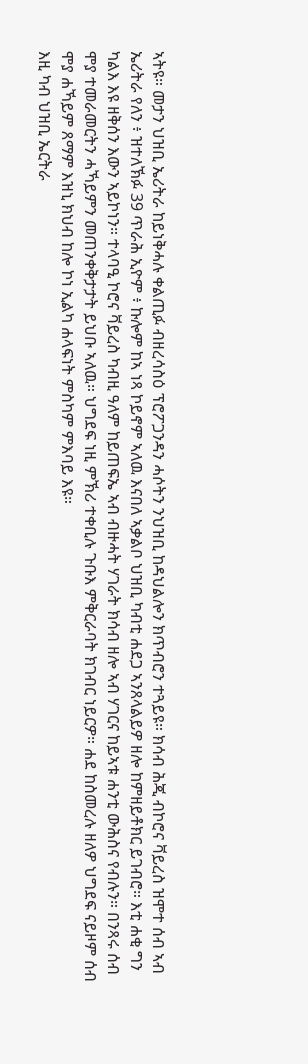ኣትዩ። መታን ህዝቢ ኤሪትራ ከይነቅሓሉ ቀልጢፉ ብዘረሳስዕ ፕሮፖጋንዳን ሓሶትን ንህዝቢ ከዳህልሎን ክጥብሮን ተጓይዩ። ክሳብ ሕጂ ብኮሮና ቫይረስ ዝሞተ ሰብ ኣብ ኤሪትራ የለን ፥ ዝተለኽፉ 39 ጥራሕ ኢዮም ፥ ኩሎም ከኣ ነጻ ኮይኖም ኣለዉ እናበለ ኣቃልቦ ህዝቢ ካብቲ ሐደጋ ኣንጸላልይዎ ዘሎ ከምዘይቶክር ይገብሮ። እቲ ሐቂ ግን ካልእ እዩ ዘቅሰን እውን ኣይኮነን። ተላባዒ ኮሮና ቫይረስ ካብዚ ዓለም ከይጠፍኤ ኣብ ብዙሓት ሃገራት ክሳብ ዘሎ ኣብ ሃገርና ከይኣቱ ሐንቲ ውሕስና የብሉን። በንጻሩ ሰብ ሞያ ተመራመርትን ሓኻይምን መጠንቀቅታታት ይህቡ ኣለዉ። ህግደፍ ነዚ ምኽሪ ተቀቢሉ ጉቡእ ምቅርራባት ክገብር ነይርዎ። ሐደ ከስመረሉ ዘለዎ ህግደፍ ናይዞም ሰብ ሞያ ሐኻይም ጸማም እዝኒ ክህብ ከሎ ኮነ ኢልካ ሐላፍነት ምስካም ምእባይ እዩ።
እዚ ካብ ህዝቢ ኤርትራ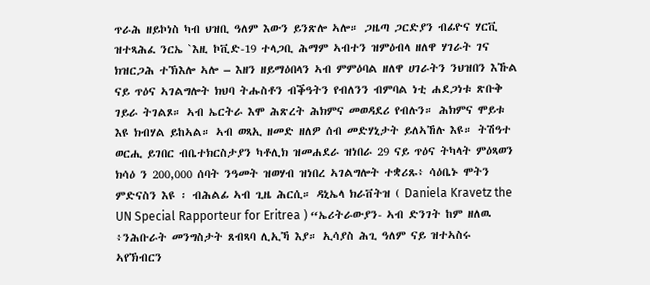ጥራሕ ዘይኮነስ ካብ ህዝቢ ዓለም እውን ይንጽሎ ኣሎ። ጋዜጣ ጋርድያን ብፊዮና ሃርቪ ዝተጻሕፈ ንርኤ `እዚ ኮቪድ-19 ተላጋቢ ሕማም ኣብተን ዝምዕብላ ዘለዋ ሃገራት ገና ክዝርጋሕ ተኽእሎ ኣሎ – እዘን ዘይማዕበላን ኣብ ምምዕባል ዘለዋ ሀገራትን ንህዝበን እኹል ናይ ጥዕና ኣገልግሎት ክህባ ትሑስቶን ብቕዓትን የብለንን ብምባል ነቲ ሐደጋነቱ ጽቡቅ ገይራ ትገልጾ። ኣብ ኤርትራ እሞ ሕጽረት ሕክምና መወዳደሪ የብሉን። ሕክምና ሞይቱ እዩ ክብሃል ይከኣል። ኣብ ወጻኢ ዘመድ ዘለዎ ሰብ መድሃኒታት ይለኣኸሉ እዩ። ትሽዓተ ወርሒ ይገበር ብቤተክርስታያን ካቶሊክ ዝመሐደራ ዝነበራ 29 ናይ ጥዕና ትካላት ምዕጻወን ክሳዕ ን 200,000 ሰባት ንዓመት ዝወሃብ ዝነበረ ኣገልግሎት ተቋሪጹ፥ ሳዕቤኑ ሞትን ምድናስን እዩ ፡ ብሕልፊ ኣብ ጊዜ ሕርሲ። ዳኒኤላ ክራቨትዝ ( Daniela Kravetz the UN Special Rapporteur for Eritrea ) “ኤሪትራውያን- ኣብ ድንገት ከም ዘለዉ ፥ንሕቡራት መንግስታት ጸብጻባ ሊኢኻ እያ። ኢሳያስ ሕጊ ዓለም ናይ ዝተኣስሩ ኣየኽብርን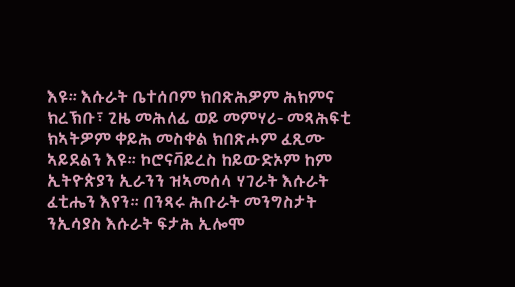እዩ። እሱራት ቤተሰቦም ክበጽሕዎም ሕክምና ክረኽቡ፣ ጊዜ መሕለፊ ወይ መምሃሪ- መጻሕፍቲ ክኣትዎም ቀይሕ መስቀል ክበጽሖም ፈጺሙ ኣይደልን እዩ። ኮሮናቫይረስ ከይውድኦም ከም ኢትዮጵያን ኢራንን ዝኣመሰላ ሃገራት እሱራት ፈቲሔን እየን። በንጻሩ ሕቡራት መንግስታት ንኢሳያስ እሱራት ፍታሕ ኢሎሞ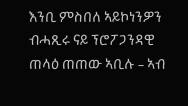እንቢ ምስበለ ኣይኮነንዎን ብሓጺሩ ናይ ፕሮፖጋንዳዊ ጠላዕ ጠጠው ኣቢሉ – ኣብ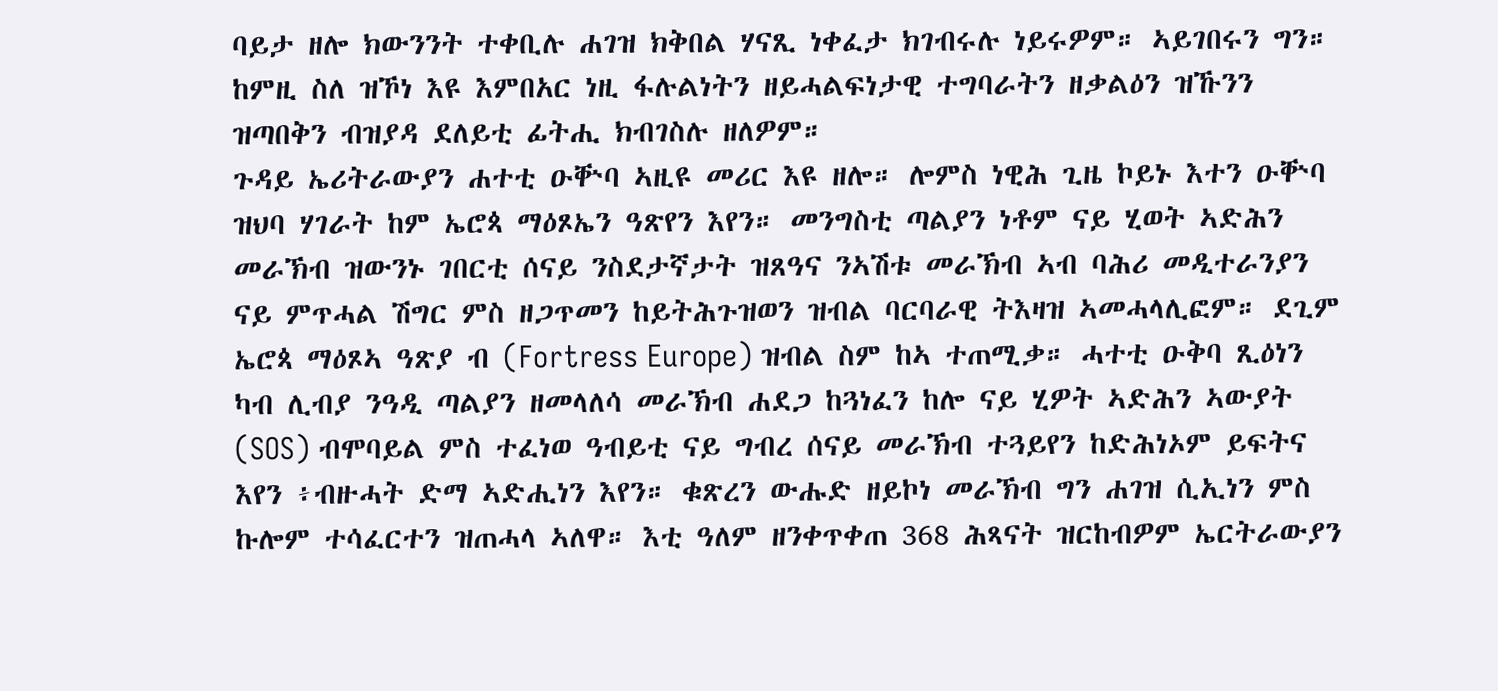ባይታ ዘሎ ክውንንት ተቀቢሉ ሐገዝ ክቅበል ሃናጺ ነቀፈታ ክገብሩሉ ነይሩዎም። ኣይገበሩን ግን። ከምዚ ስለ ዝኾነ እዩ እምበአር ነዚ ፋሉልነትን ዘይሓልፍነታዊ ተግባራትን ዘቃልዕን ዝኹንን ዝጣበቅን ብዝያዳ ደለይቲ ፊትሒ ክብገስሉ ዘለዎም።
ጉዳይ ኤሪትራውያን ሐተቲ ዑቝባ ኣዚዩ መሪር እዩ ዘሎ። ሎምስ ነዊሕ ጊዜ ኮይኑ እተን ዑቝባ ዝህባ ሃገራት ከም ኤሮጳ ማዕጾኤን ዓጽየን እየን። መንግስቲ ጣልያን ነቶም ናይ ሂወት ኣድሕን መራኽብ ዝውንኑ ገበርቲ ሰናይ ንስደታኛታት ዝጸዓና ንኣሽቱ መራኽብ ኣብ ባሕሪ መዲተራንያን ናይ ምጥሓል ሽግር ምስ ዘጋጥመን ከይትሕጉዝወን ዝብል ባርባራዊ ትእዛዝ ኣመሓላሊፎም። ደጊም ኤሮጳ ማዕጾኣ ዓጽያ ብ (Fortress Europe) ዝብል ስም ከኣ ተጠሚቃ። ሓተቲ ዑቅባ ጺዕነን ካብ ሊብያ ንዓዲ ጣልያን ዘመላለሳ መራኽብ ሐደጋ ከጓነፈን ከሎ ናይ ሂዎት ኣድሕን ኣውያት (SOS) ብሞባይል ምስ ተፈነወ ዓብይቲ ናይ ግብረ ሰናይ መራኽብ ተጓይየን ከድሕነኦም ይፍትና እየን ፥ብዙሓት ድማ ኣድሒነን እየን። ቁጽረን ውሑድ ዘይኮነ መራኽብ ግን ሐገዝ ሲኢነን ምስ ኩሎም ተሳፈርተን ዝጠሓላ ኣለዋ። እቲ ዓለም ዘንቀጥቀጠ 368 ሕጻናት ዝርከብዎም ኤርትራውያን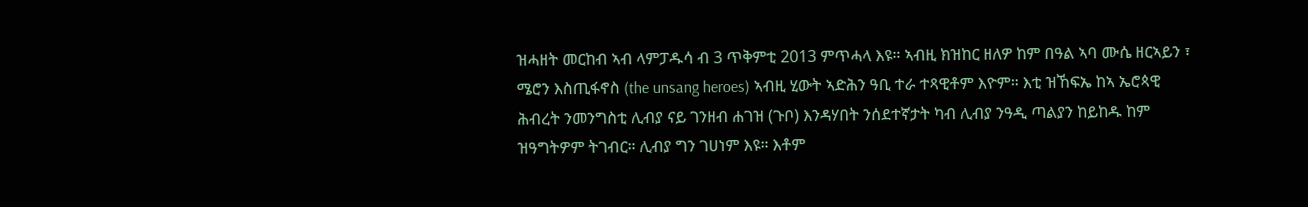ዝሓዘት መርከብ ኣብ ላምፓዱሳ ብ 3 ጥቅምቲ 2013 ምጥሓላ እዩ። ኣብዚ ክዝከር ዘለዎ ከም በዓል ኣባ ሙሴ ዘርኣይን ፣ ሜሮን እስጢፋኖስ (the unsang heroes) ኣብዚ ሂውት ኣድሕን ዓቢ ተራ ተጻዊቶም እዮም። እቲ ዝኸፍኤ ከኣ ኤሮጳዊ ሕብረት ንመንግስቲ ሊብያ ናይ ገንዘብ ሐገዝ (ጉቦ) እንዳሃበት ንሰደተኛታት ካብ ሊብያ ንዓዲ ጣልያን ከይከዱ ከም ዝዓግትዎም ትገብር። ሊብያ ግን ገሀነም እዩ። እቶም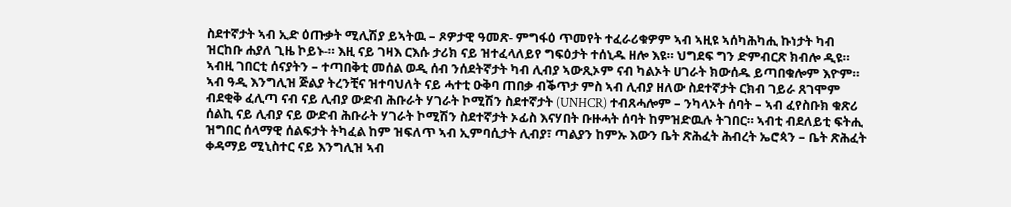ስደተኛታት ኣብ ኢድ ዕጡቃት ሚሊሽያ ይኣትዉ – ጾዎታዊ ዓመጽ- ምግፋዕ ጥመየት ተፈራሪቁዎም ኣብ ኣዚዩ ኣሰካሕካሒ ኩነታት ካብ ዝርከቡ ሐያለ ጊዜ ኮይኑ-። እዚ ናይ ገዛእ ርእሱ ታሪክ ናይ ዝተፈላለይየ ግፍዕታት ተሰኒዱ ዘሎ እዩ። ህግደፍ ግን ድምብርጽ ክብሎ ዲዩ።
ኣብዚ ገበርቲ ሰናያትን – ተጣበቅቲ መሰል ወዲ ሰብ ንሰደትኛታት ካብ ሊብያ ኣውጺኦም ናብ ካልኦት ሀገራት ክውሰዱ ይጣበቁሎም እዮም። ኣብ ዓዲ እንግሊዝ ጅልያ ትረንቺና ዝተባህለት ናይ ሓተቲ ዑቅባ ጠበቃ ብቕጥታ ምስ ኣብ ሊብያ ዘለው ስደተኛታት ርክብ ገይራ ጸገሞም ብደቂቅ ፈሊጣ ናብ ናይ ሊብያ ውድብ ሕቡራት ሃገራት ኮሚሽን ስደተኛታት (UNHCR) ተብጸሓሎም – ንካላኦት ሰባት – ኣብ ፈየስቡክ ቁጽሪ ሰልኪ ናይ ሊብያ ናይ ውድብ ሕቡራት ሃገራት ኮሚሽን ስደተኛታት ኦፊስ እናሃበት ቡዙሓት ሰባት ከምዝድዉሉ ትገበር። ኣብቲ ብደለይቲ ፍትሒ ዝግበር ሰላማዊ ሰልፍታት ትካፈል ከም ዝፍለጥ ኣብ ኢምባሲታት ሊብያ፣ ጣልያን ከምኡ እውን ቤት ጽሕፈት ሕብረት ኤሮጳን – ቤት ጽሕፈት ቀዳማይ ሚኒስተር ናይ እንግሊዝ ኣብ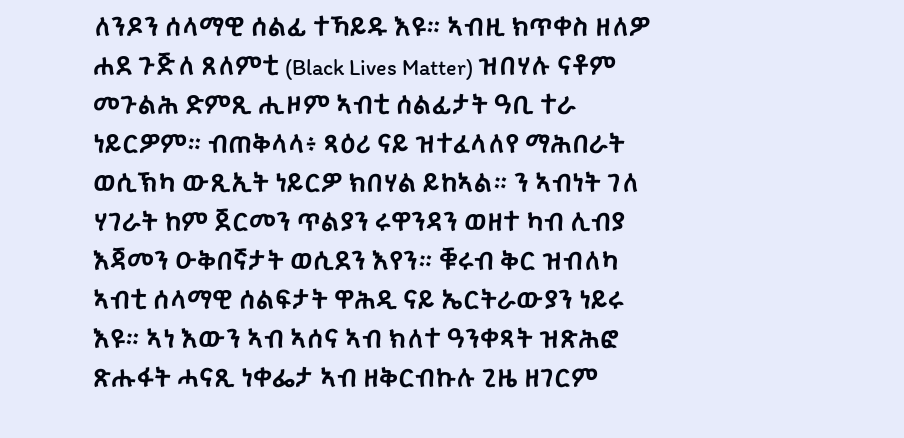ለንዶን ሰላማዊ ሰልፊ ተኻይዱ እዩ። ኣብዚ ክጥቀስ ዘለዎ ሐደ ጉጅለ ጸለምቲ (Black Lives Matter) ዝበሃሉ ናቶም መጉልሕ ድምጺ ሒዞም ኣብቲ ሰልፊታት ዓቢ ተራ ነይርዎም። ብጠቅላላ፥ ጻዕሪ ናይ ዝተፈላለየ ማሕበራት ወሲኽካ ውጺኢት ነይርዎ ክበሃል ይከኣል። ን ኣብነት ገለ ሃገራት ከም ጀርመን ጥልያን ሩዋንዳን ወዘተ ካብ ሊብያ እጃመን ዑቅበኛታት ወሲደን እየን። ቑሩብ ቅር ዝብለካ ኣብቲ ሰላማዊ ሰልፍታት ዋሕዲ ናይ ኤርትራውያን ነይሩ እዩ። ኣነ እውን ኣብ ኣሰና ኣብ ክለተ ዓንቀጻት ዝጽሕፎ ጽሑፋት ሓናጺ ነቀፌታ ኣብ ዘቅርብኩሉ ጊዜ ዘገርም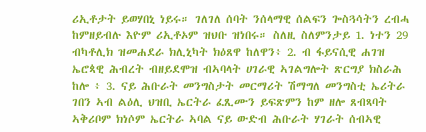ሪኢቶታት ይወሃበኒ ነይሩ። ገለገለ ሰባት ንሰላማዊ ሰልፍን ጐስጓሳትን ረብሓ ከምዘይብሉ እዮም ሪኢቶኦም ዝህቡ ዝነበሩ። ስለዚ ስለምንታይ 1. ነተን 29 ብካቶሊክ ዝመሐደራ ክሊኒካት ክዕጸዋ ከለዋን፥ 2. ብ ፋይናሲዊ ሐገዝ ኤሮጳዊ ሕብረት ብዘይደሞዝ ብኣባላት ሀገራዊ ኣገልግሎት ጽርግያ ክስራሕ ከሎ ፥ 3. ናይ ሕቡራት መንግስታት መርማሪት ሽማግለ መንግስቲ ኤሪትራ ገበን ኣብ ልዕሊ ህዝቢ ኤርትራ ፈጺሙን ይፍጽምን ከም ዘሎ ጸብጻባት ኣቅሪቦም ክነሶም ኤርትራ ኣባል ናይ ውድብ ሕቡራት ሃገራት ሰብኣዊ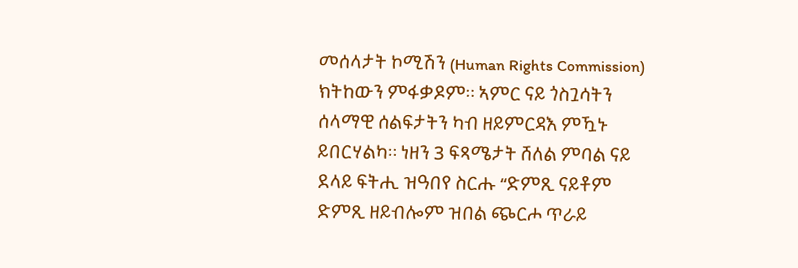መሰላታት ኮሚሽን (Human Rights Commission) ክትከውን ምፋቃዶም። ኣምር ናይ ጎስጓሳትን ሰላማዊ ሰልፍታትን ካብ ዘይምርዳእ ምዃኑ ይበርሃልካ። ነዘን 3 ፍጻሜታት ሸለል ምባል ናይ ደላይ ፍትሒ ዝዓበየ ስርሑ “ድምጺ ናይቶም ድምጺ ዘይብሎም ዝበል ጭርሖ ጥራይ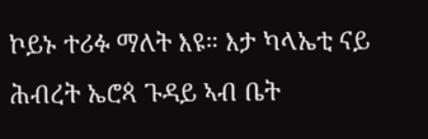ኮይኑ ተሪፉ ማለት እዩ። እታ ካላኤቲ ናይ ሕብረት ኤሮጳ ጉዳይ ኣብ ቤት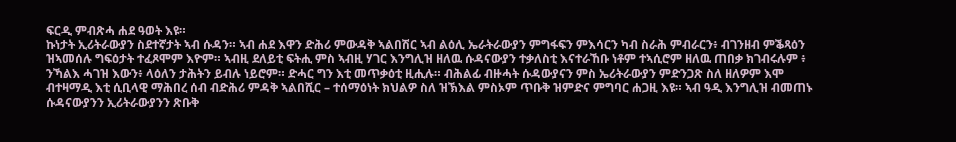ፍርዲ ምብጽሓ ሐደ ዓወት እዩ።
ኩነታት ኢሪትራውያን ስደተኛታት ኣብ ሱዳን። ኣብ ሐደ እዋን ድሕሪ ምውዳቅ ኣልበሽር ኣብ ልዕሊ ኤራትራውያን ምግፋፍን ምእሳርን ካብ ስራሕ ምብራርን፥ ብገንዘብ ምቕጻዕን ዝኣመሰሉ ግፍዕታት ተፈጾሞም እዮም። ኣብዚ ደለይቲ ፍትሒ ምስ ኣብዚ ሃገር እንግሊዝ ዘለዉ ሱዳናውያን ተቃለስቲ እናተራኸቡ ነቶም ተኣሲሮም ዘለዉ ጠበቃ ክገብሩሉም ፥ ንኻልእ ሓገዝ እውን፥ ላዕለን ታሕትን ይብሉ ነይሮም። ድሓር ግን እቲ መጥቃዕቲ ዚሒሉ። ብሕልፊ ብዙሓት ሱዳውያናን ምስ ኤሪትራውያን ምድንጋጽ ስለ ዘለዎም እሞ ብተዛማዲ እቲ ሲቢላዊ ማሕበረ ሰብ ብድሕሪ ምዳቅ ኣልበሺር – ተሰማዕነት ክህልዎ ስለ ዝኽእል ምስኦም ጥቡቅ ዝምድና ምግባር ሐጋዚ እዩ። ኣብ ዓዲ እንግሊዝ ብመጠኑ ሱዳናውያንን ኢሪትራውያንን ጽቡቅ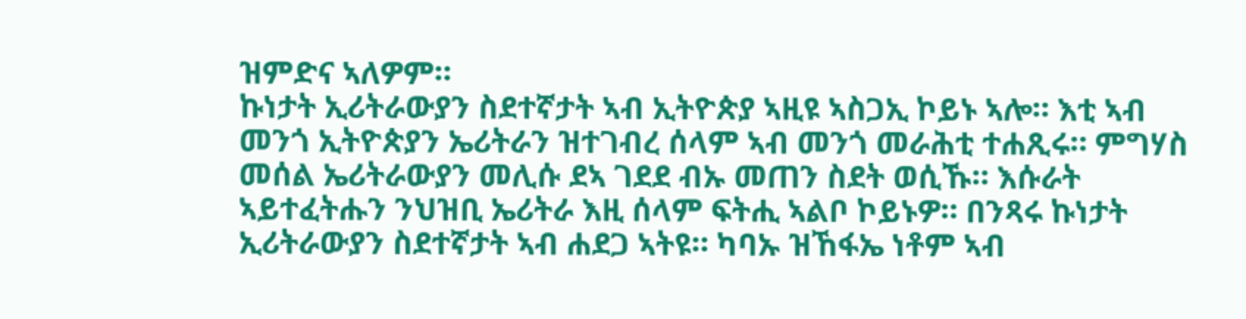ዝምድና ኣለዎም።
ኩነታት ኢሪትራውያን ስደተኛታት ኣብ ኢትዮጵያ ኣዚዩ ኣስጋኢ ኮይኑ ኣሎ። እቲ ኣብ መንጎ ኢትዮጵያን ኤሪትራን ዝተገብረ ሰላም ኣብ መንጎ መራሕቲ ተሐጺሩ። ምግሃስ መሰል ኤሪትራውያን መሊሱ ደኣ ገደደ ብኡ መጠን ስደት ወሲኹ። እሱራት ኣይተፈትሑን ንህዝቢ ኤሪትራ እዚ ሰላም ፍትሒ ኣልቦ ኮይኑዎ። በንጻሩ ኩነታት ኢሪትራውያን ስደተኛታት ኣብ ሐደጋ ኣትዩ። ካባኡ ዝኸፋኤ ነቶም ኣብ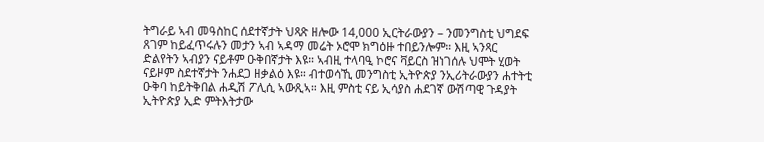ትግራይ ኣብ መዓስከር ሰደተኛታት ህጻጽ ዘሎው 14,000 ኢርትራውያን – ንመንግስቲ ህግደፍ ጸገም ከይፈጥሩሉን መታን ኣብ ኣዳማ መሬት ኦሮሞ ክግዕዙ ተበይንሎም። እዚ ኣንጻር ድልየትን ኣብያን ናይቶም ዑቅበኛታት እዩ። ኣብዚ ተላባዒ ኮሮና ቫይርስ ዝነገሰሉ ህሞት ሂወት ናይዞም ስደተኛታት ንሐደጋ ዘቃልዕ እዩ። ብተወሳኺ መንግስቲ ኢትዮጵያ ንኢሪትራውያን ሐተትቲ ዑቅባ ከይትቅበል ሐዲሽ ፖሊሲ ኣውጺኣ። እዚ ምስቲ ናይ ኢሳያስ ሐደገኛ ውሽጣዊ ጉዳያት ኢትዮጵያ ኢድ ምትእትታው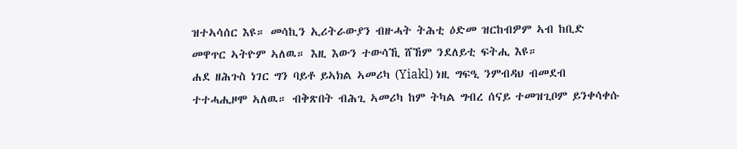ዝተኣሳሰር እዩ። መሳኪን ኢሪትራውያን ብዙሓት ትሕቲ ዕድመ ዝርከብዎም ኣብ ከቢድ መዋጥር ኣትዮም ኣለዉ። እዚ እውን ተውሳኺ ሸኸም ንደለይቲ ፍትሒ እዩ።
ሐደ ዘሕጉስ ነገር ግን ባይቶ ይኣክል ኣመሪካ (Yiakl) ነዚ ግፍዒ ንምብዳህ ብመደብ ተተሓሒዞሞ ኣለዉ። ብቅጽበት ብሕጊ ኣመሪካ ከም ትካል ግብረ ሰናይ ተመዝጊቦም ይንቀሳቀሱ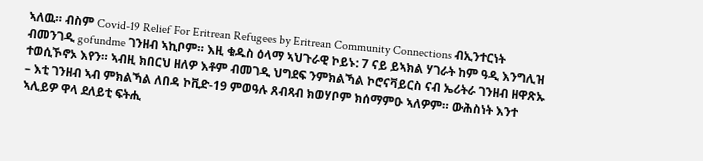ኣለዉ። ብስም Covid-19 Relief For Eritrean Refugees by Eritrean Community Connections ብኢንተርነት ብመንገዲ gofundme ገንዘብ ኣኪቦም። እዚ ቁዱስ ዕላማ ኣህጉራዊ ኮይኑ: 7 ናይ ይኣክል ሃገራት ከም ዓዲ እንግሊዝ ተወሲኾኖኦ እየን። ኣብዚ ክበርህ ዘለዎ እቶም ብመገዲ ህግደፍ ንምክልኻል ኮሮናቫይርስ ናብ ኤሪትራ ገንዘብ ዘዋጽኡ – እቲ ገንዘብ ኣብ ምክልኻል ለበዳ ኮቪድ-19 ምወዓሉ ጸብጻብ ክወሃቦም ክሰማምዑ ኣለዎም። ውሕስነት እንተ ኣሊይዎ ዋላ ደለይቲ ፍትሒ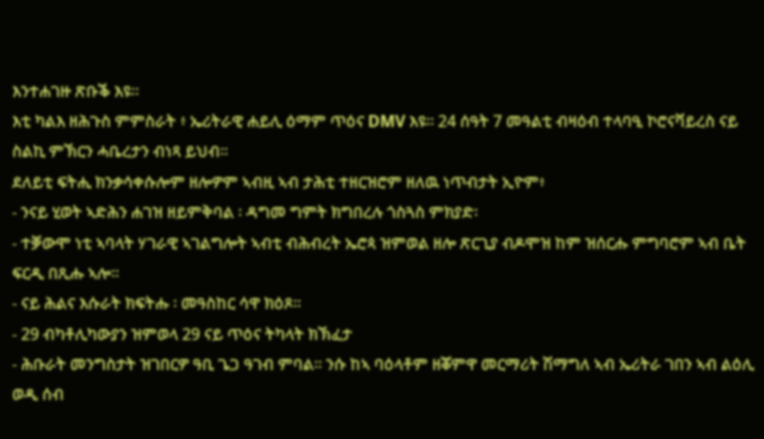እንተሐገዙ ጽቡቕ እዩ።
እቲ ካልእ ዘሕጉስ ምምስራት ፥ ኤሪትራዊ ሐይሊ ዕማም ጥዕና DMV እዩ። 24 ሰዓት 7 መዓልቲ ብዛዕብ ተላባዒ ኮሮናቫይረስ ናይ ስልኪ ምኽርን ሓቤረታን ብነጻ ይህብ።
ደለይቲ ፍትሒ ክንቃሳቀሱሎም ዘሎዎም ኣብዚ ኣብ ታሕቲ ተዘርዝሮም ዘለዉ ነጥብታት ኢዮም፥
- ንናይ ሂወት ኣድሕን ሐገዝ ዘይምቅባል ፡ ዳግመ ግምት ክግበረሉ ጎስጓስ ምክያድ፡
- ተቓውሞ ነቲ ኣባላት ሃገራዊ ኣገልግሎት ኣብቲ ብሕብረት ኤሮጳ ዝምወል ዘሎ ጽርጊያ ብዶሞዝ ከም ዝሰርሑ ምግባሮም ኣብ ቤት ፍርዲ በጺሑ ኣሎ።
- ናይ ሕልና እሱራት ክፍትሑ ፡ መዓስከር ሳዋ ክዕጾ።
- 29 ብካቶሊካውያን ዝምወላ 29 ናይ ጥዕና ትካላት ክኽፈታ
- ሕቡራት መንግስታት ዝገበርዎ ዓቢ ጌጋ ዓገብ ምባል። ንሱ ከኣ ባዕላቶም ዘቖምዋ መርማሪት ሽማግለ ኣብ ኤሪትራ ገበን ኣብ ልዕሊ ወዲ ሰብ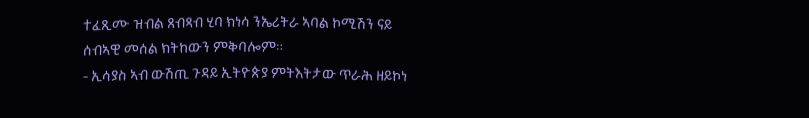ተፈጺሙ ዝብል ጸብጻብ ሂባ ክነሳ ንኤሪትራ ኣባል ኮሚሽን ናይ ሰብኣዊ መሰል ክትከውን ምቅባሎም።
- ኢሳያስ ኣብ ውሽጢ ጉዳይ ኢትዮጵያ ምትእትታው ጥራሕ ዘይኮነ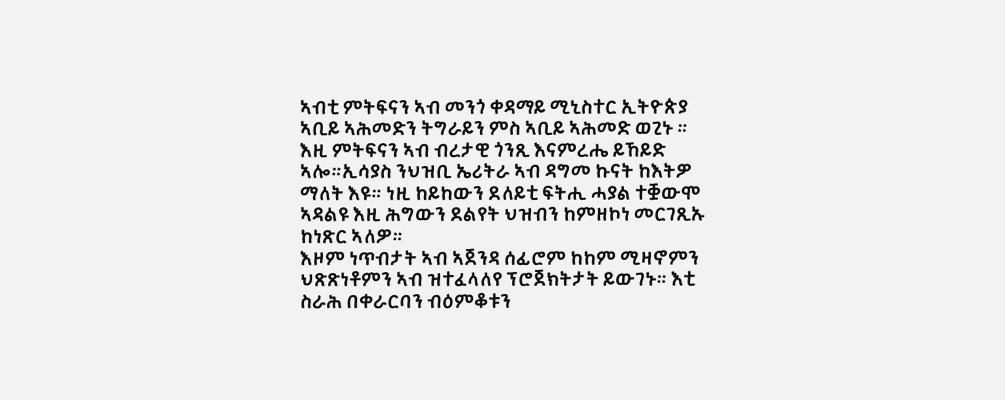ኣብቲ ምትፍናን ኣብ መንጎ ቀዳማይ ሚኒስተር ኢትዮጵያ ኣቢይ ኣሕመድን ትግራይን ምስ ኣቢይ ኣሕመድ ወጊኑ ። እዚ ምትፍናን ኣብ ብረታዊ ጎንጺ እናምረሔ ይኸይድ ኣሎ።ኢሳያስ ንህዝቢ ኤሪትራ ኣብ ዳግመ ኩናት ከእትዎ ማለት እዩ። ነዚ ከይከውን ደለይቲ ፍትሒ ሓያል ተቛውሞ ኣዳልዩ እዚ ሕግውን ደልየት ህዝብን ከምዘኮነ መርገጺኡ ከነጽር ኣለዎ።
እዞም ነጥብታት ኣብ ኣጀንዳ ሰፊሮም ከከም ሚዛኖምን ህጽጽነቶምን ኣብ ዝተፈላለየ ፕሮጀክትታት ይውገኑ። እቲ ስራሕ በቀራርባን ብዕምቆቱን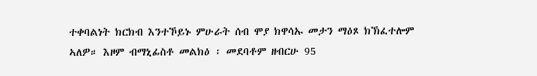ተቀባልነት ክርክብ እንተኾይኑ ምሁራት ሰብ ሞያ ክዋሳኡ መታን ማዕጾ ክኽፈተሎም ኣለዎ። እዞም ብማኒፊስቶ መልክዕ ፡ መደባቶም ዘብርሁ 95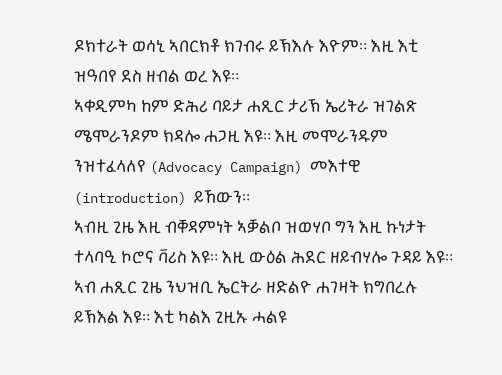ዶክተራት ወሳኒ ኣበርክቶ ክገብሩ ይኽእሉ እዮም። እዚ እቲ ዝዓበየ ደስ ዘብል ወረ እዩ።
ኣቀዲምካ ከም ድሕሪ ባይታ ሐጺር ታሪኽ ኤሪትራ ዝገልጽ ሜሞራንዶም ክዳሎ ሐጋዚ እዩ። እዚ መሞራንዱም ንዝተፈላለየ (Advocacy Campaign) መእተዊ (introduction) ይኸውን።
ኣብዚ ጊዜ እዚ ብቐዳምነት ኣቓልቦ ዝወሃቦ ግን እዚ ኩነታት ተላባዒ ኮሮና ቫሪስ እዩ። እዚ ውዕል ሕደር ዘይብሃሎ ጉዳይ እዩ። ኣብ ሐጺር ጊዜ ንህዝቢ ኤርትራ ዘድልዮ ሐገዛት ክግበረሉ ይኽእል እዩ። እቲ ካልእ ጊዚኡ ሓልዩ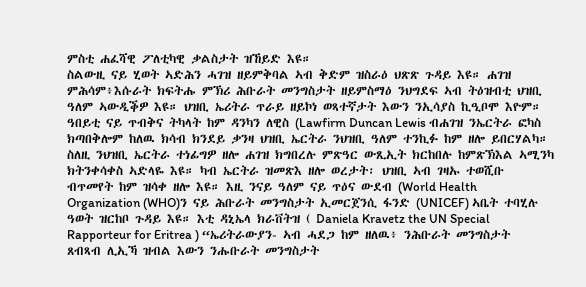ምስቲ ሐፈሻዊ ፖለቲካዊ ቃልስታት ዝኸይድ እዩ።
ስልውዚ ናይ ሂወት ኣድሕን ሓገዝ ዘይምቅባል ኣብ ቅድም ዝስራዕ ህጽጽ ጉዳይ እዩ። ሐገዝ ምሕሳም፥እሱራት ክፍትሑ ምኽሪ ሕቡራት መንግስታት ዘይምስማዕ ንህግደፍ ኣብ ትዕዝብቲ ህዝቢ ዓለም ኣውዲቕዎ እዩ። ህዝቢ ኤሪትራ ጥራይ ዘይኮነ ወጻተኛታት እውን ንኢሳያስ ኪዒቦሞ እዮም። ዓበይቲ ናይ ጥብቅና ትካላት ከም ዳንካን ለዊስ (Lawfirm Duncan Lewis ብሐገዝ ንኤርትራ ፎካስ ክጣበቅሎም ከለዉ ክሳብ ክንደይ ቃንዛ ህዝቢ ኤርትራ ንህዝቢ ዓለም ተንኪፉ ከም ዘሎ ይበርሃልካ። ስለዚ ንህዝቢ ኤርትራ ተነፊግዎ ዘሎ ሐገዝ ክግበረሉ ምጽዓር ውጺኢት ክርከበሉ ከምጽኽእል ኣሚንካ ክትንቀሳቀስ ኣድላዬ እዩ። ካብ ኤርትራ ዝመጽእ ዘሎ ወረታት፡ ህዝቢ ኣብ ገዛኡ ተወሺቡ ብጥመየት ከም ዝሳቀ ዘሎ እዩ። እዚ ንናይ ዓለም ናይ ጥዕና ውደብ (World Health Organization (WHO)ን ናይ ሕቡራት መንግስታት ኢመርጀንሲ ፋንድ (UNICEF) ኣቤት ተባሂሉ ዓወት ዝርከቦ ጉዳይ እዩ። እቲ ዳኒኤላ ክራቨትዝ ( Daniela Kravetz the UN Special Rapporteur for Eritrea ) “ኤሪትራውያን- ኣብ ሓደጋ ከም ዘለዉ፥ ንሕቡራት መንግስታት ጸብጻብ ሊኢኻ ዝብል እውን ንሑቡራት መንግስታት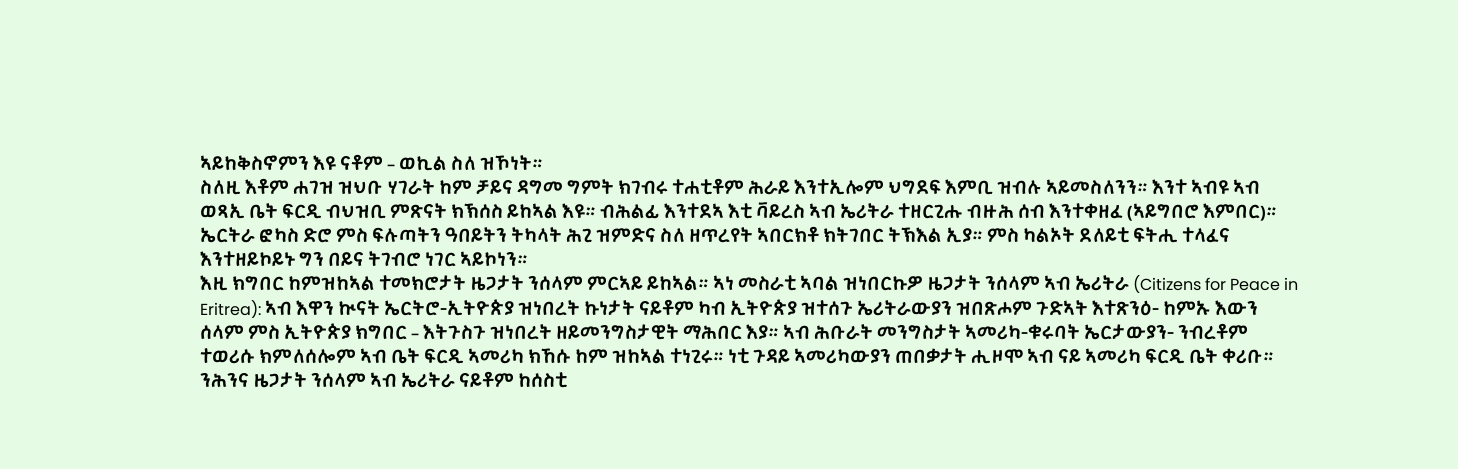ኣይከቅስኖምን እዩ ናቶም – ወኪል ስለ ዝኾነት።
ስለዚ እቶም ሐገዝ ዝህቡ ሃገራት ከም ቻይና ዳግመ ግምት ክገብሩ ተሐቲቶም ሕራይ እንተኢሎም ህግደፍ እምቢ ዝብሉ ኣይመስለንን። እንተ ኣብዩ ኣብ ወጻኢ ቤት ፍርዲ ብህዝቢ ምጽናት ክኽሰስ ይከኣል እዩ። ብሕልፊ እንተደኣ እቲ ቫይረስ ኣብ ኤሪትራ ተዘርጊሑ ብዙሕ ሰብ እንተቀዘፈ (ኣይግበሮ እምበር)። ኤርትራ ፎካስ ድሮ ምስ ፍሉጣትን ዓበይትን ትካላት ሕጊ ዝምድና ስለ ዘጥረየት ኣበርክቶ ክትገበር ትኽእል ኢያ። ምስ ካልኦት ደለይቲ ፍትሒ ተላፈና እንተዘይኮይኑ ግን በይና ትገብሮ ነገር ኣይኮነን።
እዚ ክግበር ከምዝከኣል ተመክሮታት ዜጋታት ንሰላም ምርኣይ ይከኣል። ኣነ መስራቲ ኣባል ዝነበርኩዎ ዜጋታት ንሰላም ኣብ ኤሪትራ (Citizens for Peace in Eritrea): ኣብ እዋን ኲናት ኤርትሮ-ኢትዮጵያ ዝነበረት ኩነታት ናይቶም ካብ ኢትዮጵያ ዝተሰጉ ኤሪትራውያን ዝበጽሖም ጉድኣት እተጽንዕ- ከምኡ እውን ሰላም ምስ ኢትዮጵያ ክግበር – እትጉስጉ ዝነበረት ዘይመንግስታዊት ማሕበር እያ። ኣብ ሕቡራት መንግስታት ኣመሪካ-ቁሩባት ኤርታውያን- ንብረቶም ተወሪሱ ክምለሰሎም ኣብ ቤት ፍርዲ ኣመሪካ ክኸሱ ከም ዝከኣል ተነጊሩ። ነቲ ጉዳይ ኣመሪካውያን ጠበቃታት ሒዞሞ ኣብ ናይ ኣመሪካ ፍርዲ ቤት ቀሪቡ። ንሕንና ዜጋታት ንሰላም ኣብ ኤሪትራ ናይቶም ከሰስቲ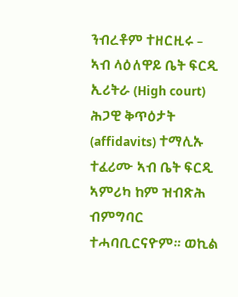ንብረቶም ተዘርዚሩ – ኣብ ላዕለዋይ ቤት ፍርዲ ኢሪትራ (High court) ሕጋዊ ቅጥዕታት (affidavits) ተማሊኡ ተፈሪሙ ኣብ ቤት ፍርዲ ኣምሪካ ከም ዝብጽሕ ብምግባር ተሓባቢርናዮም። ወኪል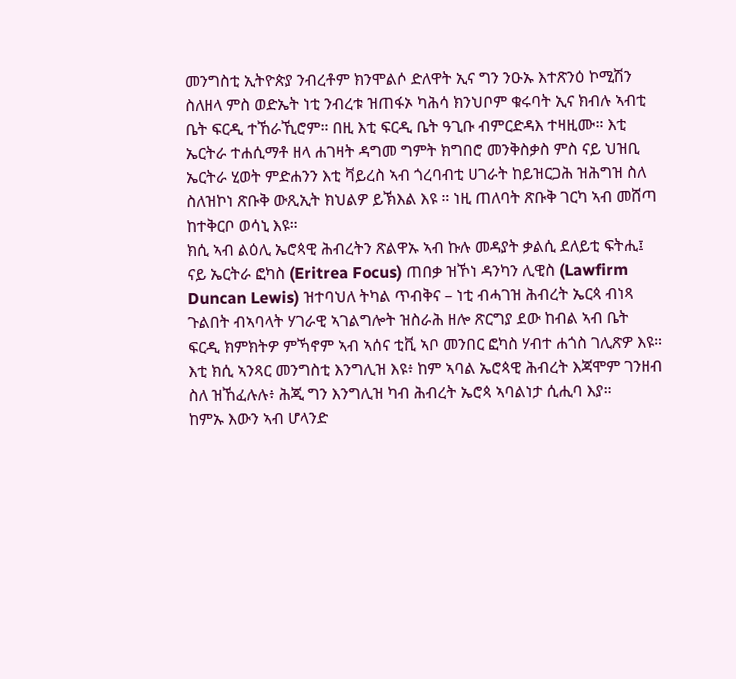መንግስቲ ኢትዮጵያ ንብረቶም ክንሞልሶ ድለዋት ኢና ግን ንዑኡ እተጽንዕ ኮሚሽን ስለዘላ ምስ ወድኤት ነቲ ንብረቱ ዝጠፋኦ ካሕሳ ክንህቦም ቁሩባት ኢና ክብሉ ኣብቲ ቤት ፍርዲ ተኸራኺሮም። በዚ እቲ ፍርዲ ቤት ዓጊቡ ብምርድዳእ ተዛዚሙ። እቲ ኤርትራ ተሐሲማቶ ዘላ ሐገዛት ዳግመ ግምት ክግበሮ መንቅስቃስ ምስ ናይ ህዝቢ ኤርትራ ሂወት ምድሐንን እቲ ቫይረስ ኣብ ጎረባብቲ ሀገራት ከይዝርጋሕ ዝሕግዝ ስለ ስለዝኮነ ጽቡቅ ውጺኢት ክህልዎ ይኽእል እዩ ። ነዚ ጠለባት ጽቡቅ ገርካ ኣብ መሸጣ ከተቅርቦ ወሳኒ እዩ።
ክሲ ኣብ ልዕሊ ኤሮጳዊ ሕብረትን ጽልዋኡ ኣብ ኩሉ መዳያት ቃልሲ ደለይቲ ፍትሒ፤
ናይ ኤርትራ ፎካስ (Eritrea Focus) ጠበቃ ዝኾነ ዳንካን ሊዊስ (Lawfirm Duncan Lewis) ዝተባህለ ትካል ጥብቅና – ነቲ ብሓገዝ ሕብረት ኤርጳ ብነጻ ጉልበት ብኣባላት ሃገራዊ ኣገልግሎት ዝስራሕ ዘሎ ጽርግያ ደው ከብል ኣብ ቤት ፍርዲ ክምክትዎ ምኻኖም ኣብ ኣሰና ቲቪ ኣቦ መንበር ፎካስ ሃብተ ሐጎስ ገሊጽዎ እዩ። እቲ ክሲ ኣንጻር መንግስቲ እንግሊዝ እዩ፥ ከም ኣባል ኤሮጳዊ ሕብረት እጃሞም ገንዘብ ስለ ዝኸፈሉሉ፥ ሕጂ ግን እንግሊዝ ካብ ሕብረት ኤሮጳ ኣባልነታ ሲሒባ እያ።
ከምኡ እውን ኣብ ሆላንድ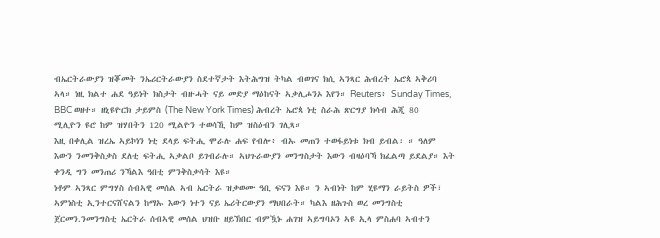ብኤርትራውያን ዝቖመት ንኤሪርትራውያን ስደተኛታት እትሕግዝ ትካል ብወገና ክሲ ኣንጻር ሕብረት ኤሮጳ ኣቅሪባ ኣላ። ነዚ ክልተ ሐደ ዓይነት ክስታት ብዙሓት ናይ መድያ ማዕከናት ኣቃሊሖንኦ እየን። Reuters፥ Sunday Times, BBC ወዘተ። ዘኒዩዮርክ ታይምስ (The New York Times) ሕብረት ኤሮጳ ነቲ ስራሕ ጽርግያ ክሳብ ሕጂ 80 ሚሊዮን ዩሮ ከም ዝሃበትን 120 ሚልዮን ተወሳኺ ከም ዝስዕብን ገሊጻ።
እዚ በቀሊል ዝረኤ ኣይኮነን ነቲ ደላይ ፍትሒ ሞራሉ ሐፍ የብሎ፥ ብኡ መጠን ተወፋይነቱ ክብ ይብል፡ ። ዓለም እውን ንመንቅስቃስ ደለቲ ፍትሒ ኣቃልቦ ይገብራሉ። ኣህጉራውያን መንግስታት እውን ብዛዕባኻ ክፈልጣ ይደልያ። እት ቀንዲ ግን መንጠሪ ንኻልእ ዓበቲ ምንቅስቃሳት እዩ።
ነቶም ኣንጻር ምግሃስ ሰብኣዊ መሰል ኣብ ኤርትራ ዝቃወሙ ዓቢ ፍናን እዩ። ን ኣብነት ከም ሂዩማን ራይትስ ዎች፣ ኣምነስቲ ኢንተርናሸናልን ከማኡ እውን ነተን ናይ ኤሪትርውያን ማህበራት። ካልእ ዘሕጉስ ወረ መንግስቲ ጀርመን.ንመንግስቲ ኤርትራ ሰብኣዊ መሰል ህዝቡ ዘይኽበር ብምዃኑ ሐገዝ ኣይግባኦን ኣዩ ኢላ ምስሐባ ኣብተን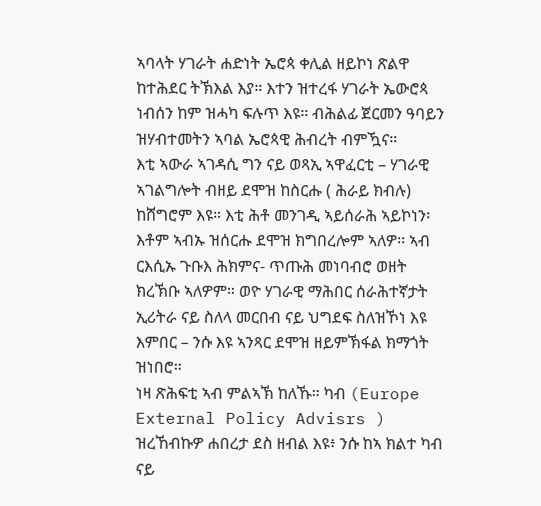ኣባላት ሃገራት ሐድነት ኤሮጳ ቀሊል ዘይኮነ ጽልዋ ከተሕደር ትኽእል እያ። እተን ዝተረፋ ሃገራት ኤውሮጳ ነብሰን ከም ዝሓካ ፍሉጥ እዩ። ብሕልፊ ጀርመን ዓባይን ዝሃብተመትን ኣባል ኤሮጳዊ ሕብረት ብምዃና።
እቲ ኣውራ ኣገዳሲ ግን ናይ ወጻኢ ኣዋፈርቲ – ሃገራዊ ኣገልግሎት ብዘይ ደሞዝ ከስርሑ ( ሕራይ ክብሉ) ከሸግሮም እዩ። እቲ ሕቶ መንገዲ ኣይሰራሕ ኣይኮነን፡ እቶም ኣብኡ ዝሰርሑ ደሞዝ ክግበረሎም ኣለዎ፡፡ ኣብ ርእሲኡ ጉቡእ ሕክምና- ጥጡሕ መነባብሮ ወዘት ክረኽቡ ኣለዎም። ወዮ ሃገራዊ ማሕበር ሰራሕተኛታት ኢሪትራ ናይ ስለላ መርበብ ናይ ህግደፍ ስለዝኾነ እዩ እምበር – ንሱ እዩ ኣንጻር ደሞዝ ዘይምኽፋል ክማጎት ዝነበሮ።
ነዛ ጽሕፍቲ ኣብ ምልኣኽ ከለኹ። ካብ (Europe External Policy Advisrs ) ዝረኸብኩዎ ሐበረታ ደስ ዘብል እዩ፥ ንሱ ከኣ ክልተ ካብ ናይ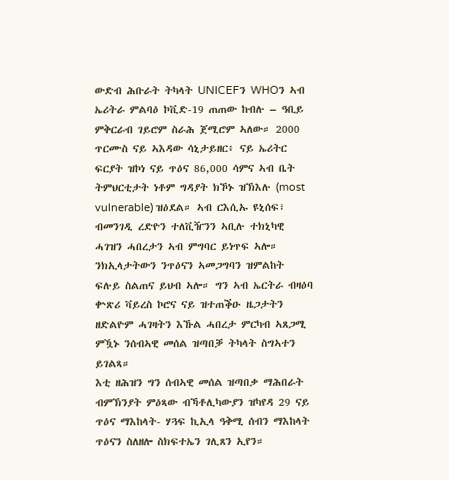ውድብ ሕቡራት ትካላት UNICEFን WHOን ኣብ ኤሪትራ ምልባዕ ኮቪድ-19 ጠጠው ከብሉ – ዓቢይ ምቅርራብ ገይሮም ስራሕ ጀሚሮም ኣለው። 2000 ጥርሙስ ናይ ኣእዳው ሳኒታይዘር፥ ናይ ኤሪትር ፍርያት ዝኮነ ናይ ጥዕና 86,000 ሳምና ኣብ ቤት ትምህርቲታት ነቶም ግዳያት ክኾኑ ዝኽእሉ (most vulnerable) ዝዕደል። ኣብ ርእሲኡ ዩኒሰፍ፣ ብመንገዲ ረድዮን ተለቪዥንን ኣቢሉ ተክኒካዊ ሓገዝን ሓበረታን ኣብ ምግባር ይነጥፍ ኣሎ። ንክኢላታትውን ንጥዕናን ኣመጋግባን ዝምልከት ፍሉይ ስልጠና ይህብ ኣሎ። ግን ኣብ ኤርትራ ብዛዕባ ቍጽሪ ቫይረስ ኮሮና ናይ ዝተጠቕዑ ዜጋታትን ዘድልዮም ሓገዛትን እኹል ሓበረታ ምርካብ ኣጸጋሚ ምዃኑ ንሰብኣዊ መሰል ዝጣበቓ ትካላት ስግኣተን ይገልጻ።
እቲ ዘሕዝን ግን ሰብኣዊ መሰል ዝጣበቃ ማሕበራት ብምኽንያት ምዕጻው ብኻቶሊካውያን ዝካየዳ 29 ናይ ጥዕና ማእከላት- ሃጓፍ ኪኢላ ዓቅሚ ሰብን ማእከላት ጥዕናን ስለዘሎ ስክፍተኤን ገሊጸን ኢየን።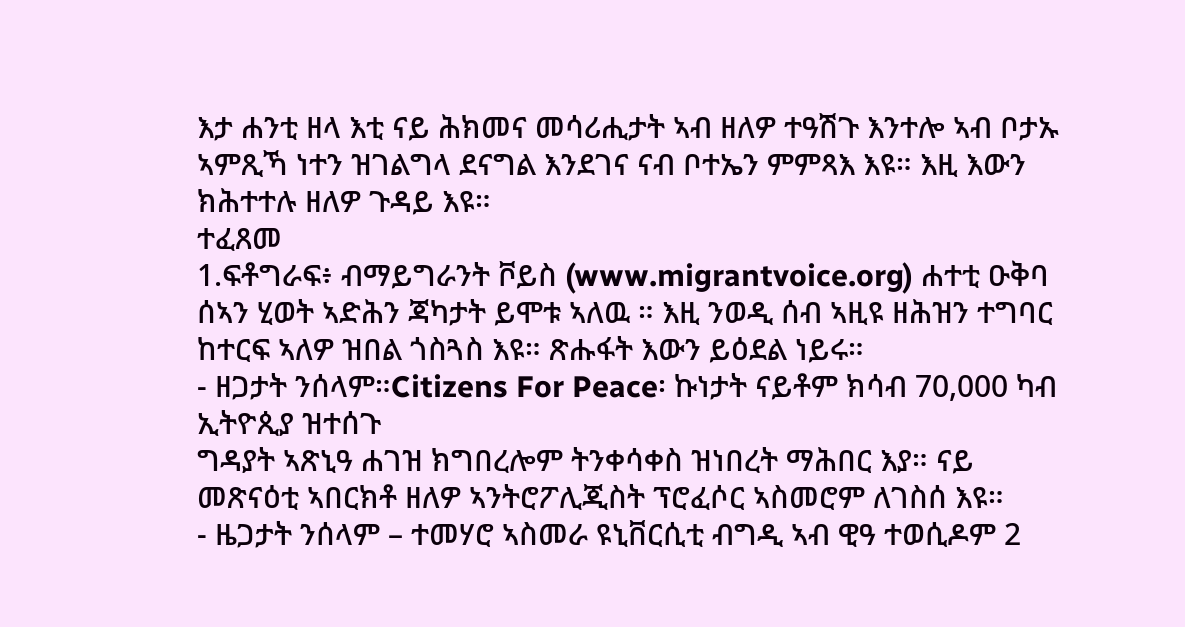እታ ሐንቲ ዘላ እቲ ናይ ሕክመና መሳሪሒታት ኣብ ዘለዎ ተዓሽጉ እንተሎ ኣብ ቦታኡ ኣምጺኻ ነተን ዝገልግላ ደናግል እንደገና ናብ ቦተኤን ምምጻእ እዩ። እዚ እውን ክሕተተሉ ዘለዎ ጉዳይ እዩ።
ተፈጸመ
1.ፍቶግራፍ፥ ብማይግራንት ቮይስ (www.migrantvoice.org) ሐተቲ ዑቅባ ሰኣን ሂወት ኣድሕን ጃካታት ይሞቱ ኣለዉ ። እዚ ንወዲ ሰብ ኣዚዩ ዘሕዝን ተግባር ከተርፍ ኣለዎ ዝበል ጎስጓስ እዩ። ጽሑፋት እውን ይዕደል ነይሩ።
- ዘጋታት ንሰላም።Citizens For Peace፡ ኩነታት ናይቶም ክሳብ 70,000 ካብ ኢትዮጲያ ዝተሰጉ
ግዳያት ኣጽኒዓ ሐገዝ ክግበረሎም ትንቀሳቀስ ዝነበረት ማሕበር እያ። ናይ መጽናዕቲ ኣበርክቶ ዘለዎ ኣንትሮፖሊጂስት ፕሮፈሶር ኣስመሮም ለገስሰ እዩ።
- ዜጋታት ንሰላም – ተመሃሮ ኣስመራ ዩኒቨርሲቲ ብግዲ ኣብ ዊዓ ተወሲዶም 2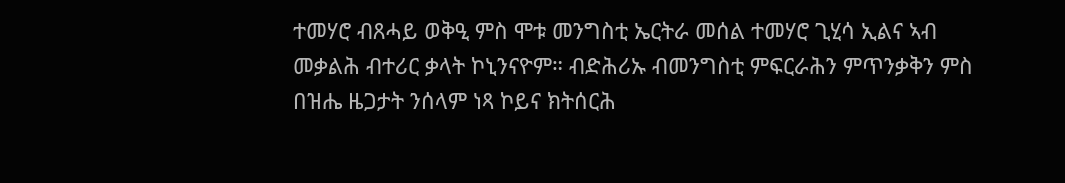ተመሃሮ ብጸሓይ ወቅዒ ምስ ሞቱ መንግስቲ ኤርትራ መሰል ተመሃሮ ጊሂሳ ኢልና ኣብ መቃልሕ ብተሪር ቃላት ኮኒንናዮም። ብድሕሪኡ ብመንግስቲ ምፍርራሕን ምጥንቃቅን ምስ በዝሔ ዜጋታት ንሰላም ነጻ ኮይና ክትሰርሕ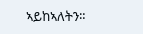ኣይከኣለትን።